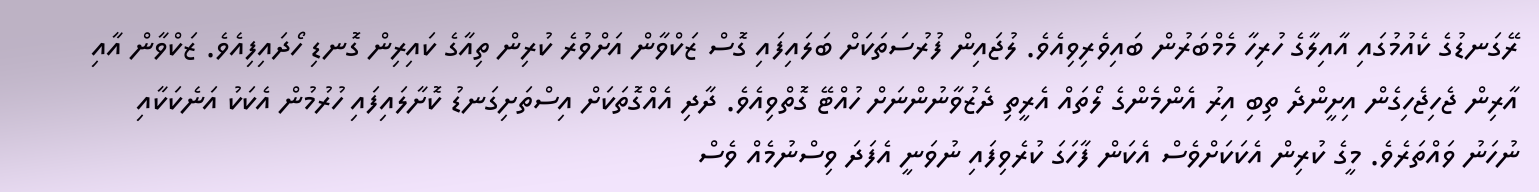ރޭގަނޑުގެ ކެއުމުގައި އާއިލާގެ ހުރިހާ މެމްބަރުން ބައިވެރިވިއެވެ. ލުޖައިން ފުރުސަތަކަށް ބަލައިފައި ގޮސް ޒަކްވާން އަށްވުރެ ކުރިން ތިއާގެ ކައިރިން ގޮނޑި ހޯދައިފިއެވެ. ޒަކްވާން އާއި އާރިން ޖެހިޖެހިގެން އިށީންދެ ތިބި އިރު އެންމެންގެ ލޯތައް އެރީތި ދެޒުވާނުންނަށް ހުއްޓޭ ގޮތްވިއެވެ. ދާދި އެއްގޮތަކަށް އިސްތަށިގަނޑު ކޮށާލައިފައި ހުރުމުން އެކަކު އަނެކަކާއި ނުހަނު ވައްތަރެވެ. މީގެ ކުރިން އެކަކަށްވެސް އެކަން ފާހަގަ ކުރެވިފައި ނުވަނީ އެފަދަ ވިސްނުމެއް ވެސް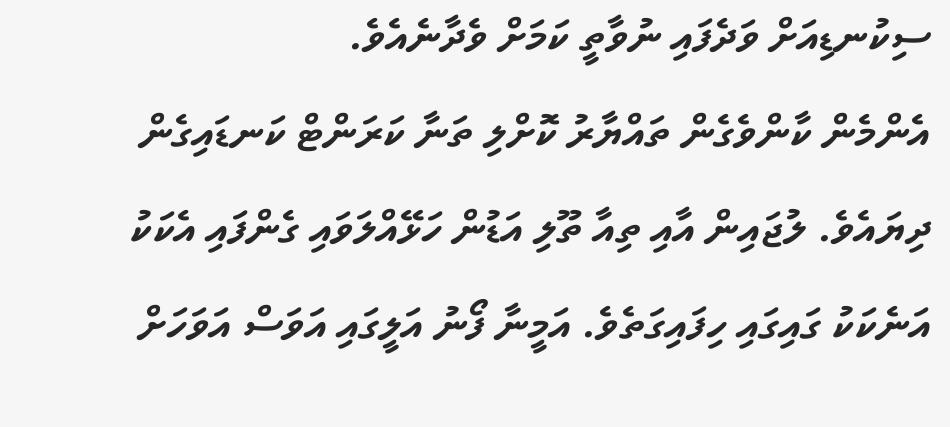ސިކުނޑިއަށް ވަދެފައި ނުވާތީ ކަމަށް ވެދާނެއެވެ.
އެންމެން ކާންވެގެން ތައްޔާރު ކޮށްލި ތަނާ ކަރަންޓް ކަނޑައިގެން ދިޔައެވެ. ލުޖައިން އާއި ތިއާ ތޫލި އަޑުން ހަޅޭއްލަވައި ގެންފައި އެކަކު އަނެކަކު ގައިގައި ހިފައިގަތެވެ. އަމީނާ ފޯނު އަލީގައި އަވަސް އަވަހަށް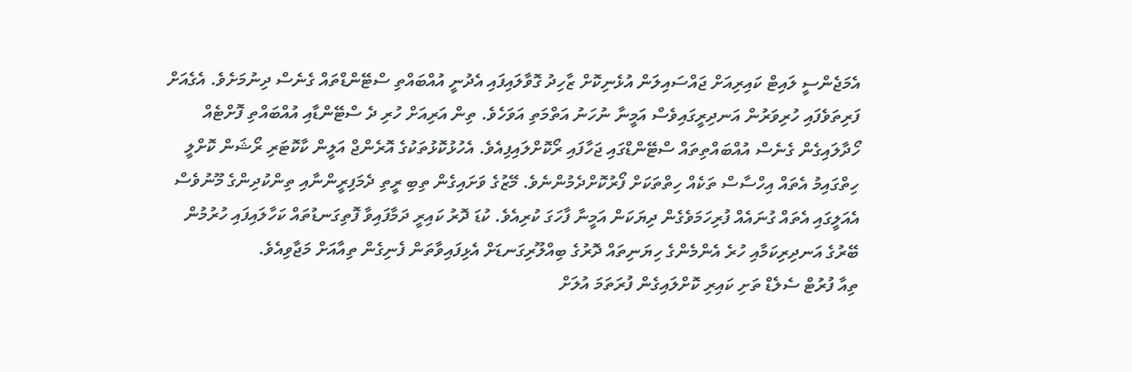އެމަޖެންސީ ލައިޓް ކައިރިއަށް ޖައްސައިލަން އުޅެނިކޮށް ޒާހިދު ގޮވާލައިފައި އެދުނީ އުއްބައްތި ސްޓޭންޑްތައް ގެނެސް ދިނުމަށެވެ. އެގެއަށް ފަރިތަވެފައި ހުރިވަރުން އަނދިރީގައިވެސް އަމީނާ ނުހަނު އަތްމަތި އަވަހެވެ. ތިން އަރިއަށް ހުރި ދެ ސްޓޭންޑާއި އުއްބައްތި ފޮށްޓެއް ހޯދާލައިގެން ގެނެސް އުއްބައްތިތައް ސްޓޭންޑްގައި ޖަހާފައި ރޯކޮށްލައިފިއެވެ. އެހުޅުކޮޅުތަކުގެ އޮރެންޖް އަލީން ކާކޮޓަރި ރޯޝަން ކޮށްލީ ހިތްގައިމު އެތައް އިހްސާސް ތަކެއް ހިތްތަކަށް ފޯރުކޮށްދެމުންނެވެ. މޭޒުގެ ވަށައިގެން ތިބި ރީތި ދެމަފިރީންނާއި ތިންކުދިންގެ މޫނުވެސް އެއަލީގައި އެތައް ގުނައެއް ފުރިހަމަވެގެން ދިޔަކަން އަމީނާ ފާހަގަ ކުރިއެވެ. ކުޑަ ދޮރު ކައިރީ ދަމާފައިވާ ފޮތިގަނޑުތައް ކަހާލައިފައި ހުރުމުން ބޭރުގެ އަނދިރިކަމާއި ހުރެ އެންމެންގެ ހިޔަނިތައް ދޮރުގެ ބިއްލޫރިގަނޑަށް އެޅިފައިވާތަން ފެނިގެން ތިއާއަށް މަޖާވިއެވެ.
ތިއާ ފުރުޓް ސެލެޑް ތަށި ކައިރި ކޮށްލައިގެން ފުރަތަމަ އުލަށް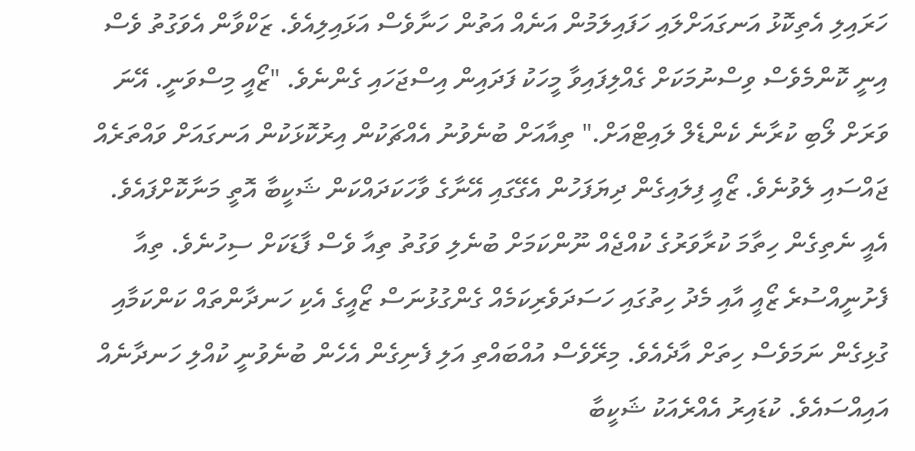ހަރައިލި އެތިކޮޅު އަނގައަށްލައި ހަފައިލަމުން އަނެއް އަތުން ހަނާވެސް އަޅައިލިއެވެ. ޒަކްވާން އެވަގުތު ވެސް އިނީ ކޮންމެވެސް ވިސްނުމަކަށް ގެއްލިފައިވާ މީހަކު ފަދައިން އިސްޖަހައި ގެންނެވެ. "ޒޯއީ މިސްވަނީ. އޭނަ ވަރަށް ލޯބި ކުރާނެ ކެންޑެލް ލައިޓްއަށް." ތިއާއަށް ބުނެވުނު އެއްޗަކުން އިރުކޮޅަކުން އަނގައަށް ވައްތަރެއް ޖައްސައި ލެވުނެވެ. ޒޯއީ ފިލައިގެން ދިޔަފަހުން އެގޭގައި އޭނާގެ ވާހަކަދައްކަން ޝަކީބާ އޮތީ މަނާކޮށްފައެވެ. އެއީ ނެތިގެން ހިތާމަ ކުރާވަރުގެ ކުއްޖެއް ނޫންކަމަށް ބުނެލި ވަގުތު ތިއާ ވެސް ފާޑަކަށް ސިހުނެވެ. ތިއާ ފެށުނީއްސުރެ ޒޯއީ އާއި މެދު ހިތުގައި ހަސަދަވެރިކަމެއް ގެންގުޅުނަސް ޒޯއީގެ އެކި ހަނދާންތައް ކަންކަމާއި ގުޅިގެން ނަމަވެސް ހިތަށް އާދެއެވެ. މިރޭވެސް އުއްބައްތި އަލި ފެނިގެން އެހެން ބުނެވުނީ ކުއްލި ހަނދާނެއް އައިއްސައެވެ. ކުޑައިރު އެއްރެއަކު ޝަކީބާ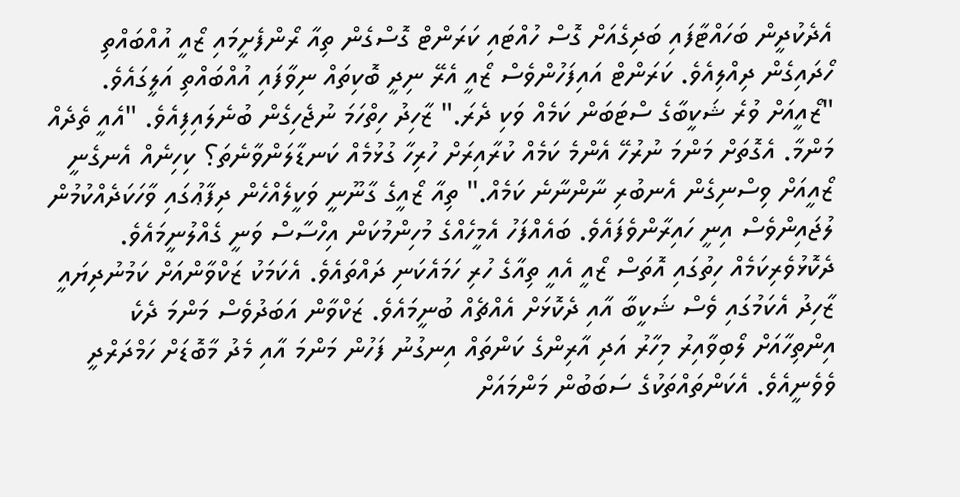އެދެކުދީން ބަހައްޓާފައި ބަދިގެއަށް ގޮސް ހުއްޓައި ކަރަންޓް ގޮސްގެން ތިއާ ރޯންފެށީމައި ޒޯއީ އުއްބައްތި ހޯދައިގެން ދިއްލިއެވެ. ކަރަންޓް އައިފަހުންވެސް ޒޯއީ އެރޭ ނިދީ ބޮކިތައް ނިވާފައި އުއްބައްތި އަލީގައެވެ.
"ޒޯއީއަށް ވުރެ ޝަކީބާގެ ސްޓަބަން ކަމެއް ވަކި ދެރަ." ޒާހިދު ހިތްހަމަ ނުޖެހިގެން ބުނެލައިފިއެވެ. "އެއީ ތެދެއް މަންމާ. އެގޮތަށް މަންމަ ނުރުހޭ އެންމެ ކަމެއް ކުރާއިރަށް ހުރިހާ ގުޅުމެއް ކަނޑާލަންވާނެތަ؟ ކިހިނެއް އެނގެނީ ޒޯއީއަށް ވިސްނިގެން އެނބުރި ނާންނާނެ ކަމެއް." ތިއާ ޒޯއީގެ ގާނޫނީ ވަކީލެއްހެން ދިފާޢުގައި ވާހަކަދެއްކުމުން ލުޖައިންވެސް އިނީ ހައިރާންވެފައެވެ. ބައެއްފަހު އެމީހެއްގެ މުހިންމުކަން އިހްސާސް ވަނީ ގެއްލުނީމައެވެ. ދެކޮޅުވެރިކަމެއް ހިތުގައި އޮތަސް ޒޯއީ އެއީ ތިއާގެ ހުރި ހަމައެކަނި ދައްތައެވެ. އެކަމަކު ޒަކްވާންއަށް ކަމުނުދިޔައީ ޒާހިދު އެކަމުގައި ވެސް ޝަކީބާ އާއި ދެކޮޅަށް އެއްޗެއް ބުނީމައެވެ. ޒަކްވާން އަބަދުވެސް މަންމަ ދެކެ އިންތިހާއަށް ލޯބިވާއިރު މިހާރު އަދި އާރިންގެ ކަންތައް އިނގުނު ފަހުން މަންމަ އާއި މެދު މާބޮޑަށް ހަމްދަރްދީ ވެވެނީއެވެ. އެކަންތައްތަކުގެ ސަބަބުން މަންމައަށް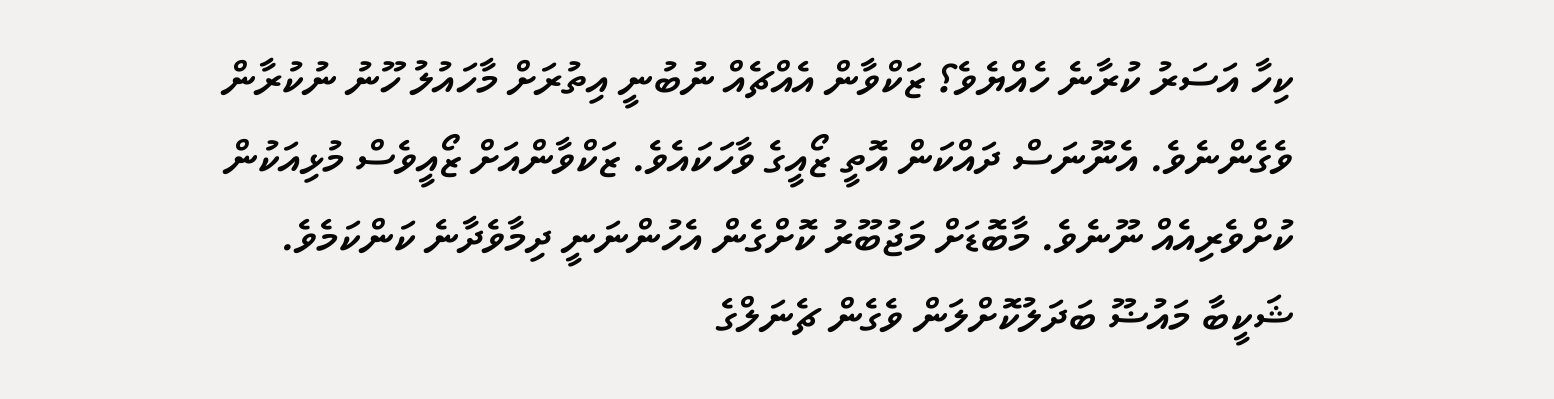ކިހާ އަސަރު ކުރާނެ ހެއްޔެވެ؟ ޒަކްވާން އެއްޗެއް ނުބުނީ އިތުރަށް މާހައުލު ހޫނު ނުކުރާން ވެގެންނެވެ. އެނޫނަސް ދައްކަން އޮތީ ޒޯއީގެ ވާހަކައެވެ. ޒަކްވާންއަށް ޒޯއީވެސް މުޅިއަކުން ކުށްވެރިއެއް ނޫނެވެ. މާބޮޑަށް މަޖުބޫރު ކޮށްގެން އެހުންނަނީ ދިމާވެދާނެ ކަންކަމެވެ. ޝަކީބާ މައުޟޫ ބަދަލުކޮށްލަން ވެގެން ޗެނަލްގެ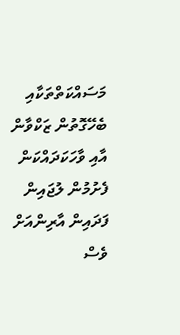މަސައްކަތްތަކާއި ބެހޭގޮތުން ޒަކްވާން އާއި ވާހަކަދައްކަން ފެށުމުން ލުޖައިން ފަދައިން އާރިންއަށް ވެސް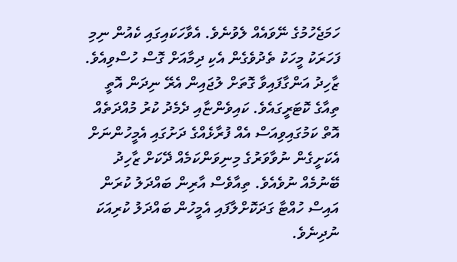ހަމަޖެހުމުގެ ނޭވައެއް ލެވުނެވެ. އެވާހަކައިގައި ކެއުން ނިމި ފަހަރަކު މީހަކު ތެދުވެގެން އެކި ދިމާއަށް ގޮސް ހުސްވިއެވެ.
ޒާހިދު އަންގާފައިވާ ގޮތަށް ލުޖައިން އެރޭ ނިދަން އޮތީ ތިއާގެ ކޮޓަރީގައެވެ. ކައިވެންޏާއި ދެމެދު ކުރު މުއްދަތެއް އޮތް ކަމުގައިވިއަސް އެއް ފުރާޅެއްގެ ދަށުގައި އެމީހުންނަށް އެކަށީގެން ނުވާވަރުގެ މިނިވަންކަމެއް ދޭކަށް ޒާހިދު ބޭނުމެއް ނުވެއެވެ. ތިއާވެސް އާރިން ބައްދަލު ކުރަން އައިސް ހުއްޓާ ގަދަކޮށްލާފައި އެމީހުން ބައްދަލު ކުރިއަކަ ނުދިނެވެ.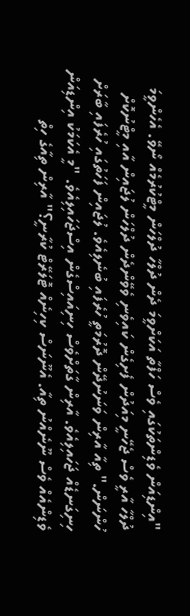"އިންޑިއަން ވެޑިންތަކުގައި ވެސް ހަފްތާ އަކަށްވީމަ ދެން ދުލްހާ ދުލްހަން މީޓްކުރުމެއް ނޯވޭ. އެހެންވީމަ ދުލްހާ އާރީ ވެސް ޖެހޭނީ މިއަދުން ފެށިގެން ކައިވެނި ވެވޭންދެން ދުލްހަން ލުޖައިން އާއި މީޓްނުކޮށް ހުންނަން." ތިއާ އާރިން ވަނަނުދޭން ދޮރުމަތީ ހުރެފައި ބުނެލިއެވެ. ލުޖައިން ފަހަތުގައި ހުރެފައި ބާރަށް ހިނިގަނޑެއް ޖަހައިލިއެވެ. އާރިން ގާތަށްވެސް ހިނިއައިސްގެން އިސްޖަހައިލިއެވެ. "މީ އެކަމަކު އިންޑިއަން ވެޑިންއެއް ވެސް ނޫނެއްނު ތިއާ. އެނޫނަސް ކިހިނެއް ޓޮލަރޭޓް ކުރާނީ؟" އާރިން ތިއާގެ ހިތް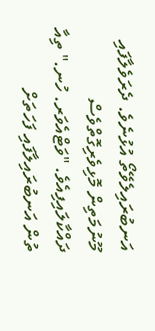އަނބުރައިލެވޭތޯ އުޅުނެވެ. ދެރަވެލާފައި މޫނުމަތިން މޮޅިވެރިގޮތްވެސް ދައްކާލައިފިއެވެ. "ވަޓްއެވަރ. ހުނ." ތިއާ ތުން އަނބުރައިލާފައި ފަހަތަށް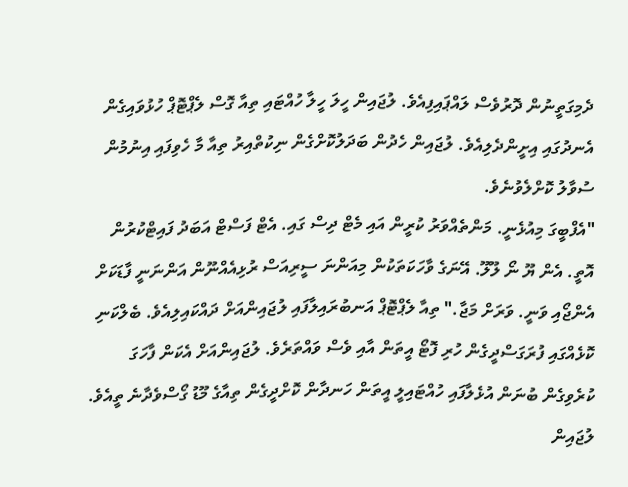ދެމިގަތީނުން ދޮރުވެސް ލައްޕައިފިއެވެ. ލުޖައިން ހީލަ ހީލާ ހުއްޓައި ތިއާ ގޮސް ލެޕްޓޮޕް ހުޅުވައިގެން އެނދުގައި އިށީންދެލިއެވެ. ލުޖައިން ހެދުން ބަދަލުކޮށްގެން ނިކުތްއިރު ތިއާ މާ ހެވިފައި އިނުމުން ސުވާލު ކޮށްލެވުނެވެ.
"އެފްބީގަ މިއުޅެނީ. މަންތެއްވަރު ކުރީން އައި މެޓް ދިސް ގައި. އެޓް ފަސްޓް އަބަދު ފައިޓްކުރުން އޮތީ. އެން ޔޫ ނޯ ލޫލޫ. އޭނަގެ ވާހަކަތަކުން މިއަންނަ ސީރިއަސް ރުޅިއެއްނޫން އަންނަނީ ފާޑަކަށް އެންޖޯއި ވަނީ. ވަރަށް މަޖާ." ތިއާ ލެޕްޓޮޕް އަނބުރައިލާފައި ލުޖައިންއަށް ދައްކައިލިއެވެ. ބެލްކަނި ކޮޅެއްގައި ފުރަގަސްދީގެން ހުރި ފޮޓޯ އީތަން އާއި ވެސް ވައްތަރެވެ. ލުޖައިންއަށް އެކަން ފާހަގަ ކުރެވިގެން ބުނަން އުޅެލާފައި ހުއްޓައިލީ އީތަން ހަނދާން ކޮށްދީގެން ތިއާގެ މޫޑު ގޯސްވެދާނެ ތީއެވެ. ލުޖައިން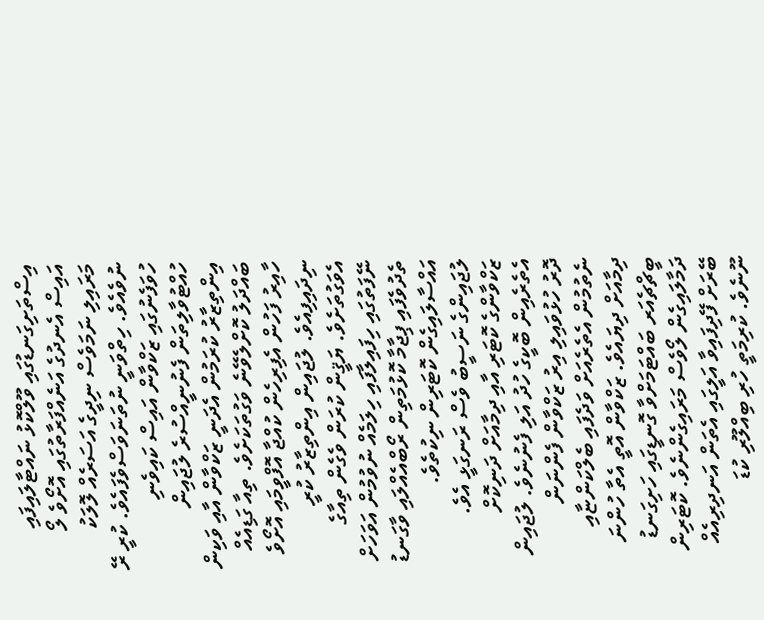އިސްތަށިގަނޑުގައި ވޫލްކޮޅު ނައްޓާލައިފައި އައިސް އެނދުގެ އަނެއްފަރާތުގައި އޮށޯވެ ލޯ މަރައިލި ނަމަވެސް ނިދީގެ އަސަރެއް ލޮލަކު ނުވެއެވެ. ހިތްވަނީ ނުތަނަވަސްވެފައެވެ. ކުރީ ރޭ ހުވަފެނުގައި ޒަކްވާން އައިސް ކައިވެނި ހުއްޓުވާލިތަން ފެނުނީއްސުރެ ލުޖައިން އިންތިޒާރު ކުރަމުން އެދަނީ ޒަކްވާން އާއި ވަކިން ބައްދަލު ކޮށްލެވޭނެ ވަގުތަކަށެވެ. ތިއާ ގަޑިއެއް ހާއިރު ފަހުން އެފިރިހެން ކުއްޖާ އޮފްވީމައި އޮށޯވެ ނިދައިފިއެވެ. ލުޖައިން އިންތިޒާރު ކުރީ އެވަގުތަށެވެ. ޔަޤީން ކުރަން ވެގެން ތިއާގެ ނޭފަތުގައި ހިފައިލާފައި ހިލަމެއް ނުވުމުން އަވަހަށް ތެދުވެފައި ޕިޖާމާ ކޮޅުމަތިން ރޯބްއެއްލައި ވާގަނޑު އައްސާލައިގެން ކޮޓަރިން ނިކުތެވެ.
ލުޖައިންގެ ނަސީބު ވެސް ރަނގަޅީ އެވެ. ޒަކްވާންގެ ކޮޓަރި އާއި ދިމާއަށް ދަނިކޮށް އެތެރެއިން ބޮކީގެ ހުދު އަލި ފެނުނެވެ. ލުޖައިން ދޮރު ހުޅުވައިލި އިރު ޒަކްވާން ފެންނަން ނެތުމުން އެތެރެއަށް ވަދެފައި ބެލްކަންޏާއި ދިމާއަށް ދިޔައެވެ. ޒަކްވާން އޮތީ އެތާ ހުންނަ ބީޗްޗެއަރ ބައްޓަމަށްވާ ގޮނޑީގައި ހަށިގަނޑު ދަމާލައިގެން ލޯވެސް މަރައިގެންނެވެ. ކޮޓަރިން ބޭރަށް ފޭދިފައިވާ އަލީގައި އެތަން އަނދިރިއެއް ނޫނެވެ. ކުރިމަތީ ހުރި ބިއްލޫރި ކުޑަ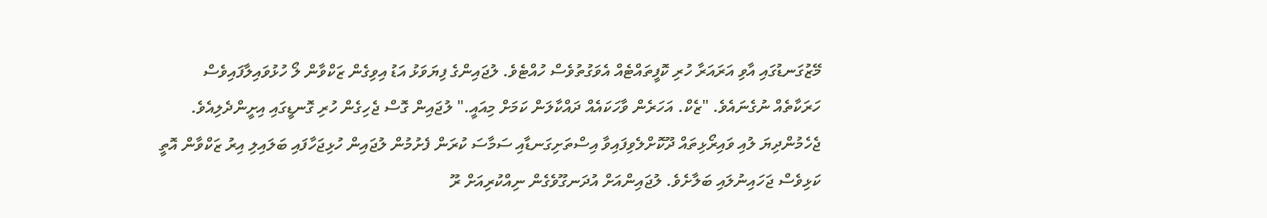މޭޒުގަނޑުގައި އާވި އަރައަރާ ހުރި ކޮފީތައްޓެއް އެވަގުތުވެސް ހުއްޓެވެ. ލުޖައިންގެ ފިޔަވަޅު އަޑު އިވިގެން ޒަކްވާން ލޯ ހުޅުވައިލާފައިވެސް ހަރަކާތެއް ނުގެނައެވެ. "ޒެކް. އަހަރެން ވާހަކައެއް ދައްކާލަން ކަމަށް މިއައީ." ލުޖައިން ގޮސް ޖެހިގެން ހުރި ގޮނޑީގައި އިށީންދެލިއެވެ. ޖެހެމުންދިޔަ ލުއި ވައިރޯޅިތައް ދޫކޮށްލެވިފައިވާ އިސްތަށިގަނޑާއި ސަމާސަ ކުރަން ފެށުމުން ލުޖައިން ހުޅިޖަހާފައި ބަލައިލި އިރު ޒަކްވާން އޮތީ ކަޅިވެސް ޖަހައިނުލައި ބަލާށެވެ. ލުޖައިންއަށް އުދަނގޫވެގެން ނިއްކުރިއަށް ރޫ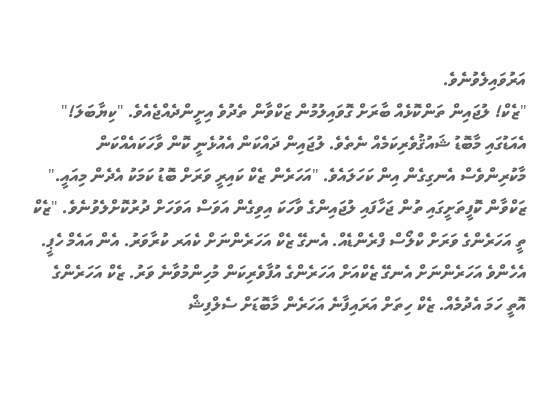އަރުވައިލެވުނެވެ.
"ޒެކް! ލުޖައިން ތަންކޮޅެއް ބާރަށް ގޮވައިލުމުން ޒަކްވާން ތެދުވެ އިށީންދެއްޖެއެވެ. "ކިޔާބަލަ!" އެއަޑުގައި މާބޮޑު ޝައުޤުވެރިކަމެއް ނެތެވެ. ލުޖައިން ދައްކަން އެއުޅެނީ ކޮން ވާހަކައެއްކަން މާކުރިންވެސް އެނގިގެން އިން ކަހަލައެވެ. "އަހަރެން ޒެކް ކައިރީ ވަރަށް ބޮޑު ކަމަކު އެދެން މިއައީ." ޒަކްވާން ކޮފީތަށީގައި ތުން ޖަހާފައި ލުޖައިންގެ ވާހަކަ އިވިގެން އަވަސް އަވަހަށް ދުރުކޮށްލެވުނެވެ. "ޒެކް ތީ އަހަރެންގެ ވަރަށް ކްލޯސް ފްރެންޑެއް. އެނގޭ ޒެކް އަހަރެންނަށް ކެއަރ ކުރާވަރު. އެން އައެމް ހެޕީ. އެހެންވެ އަހަރެންނަށް އެނގޭ ޒެކްއަށް އަހަރެންގެ އުފާވެރިކަން މުހިންމުވާނެ ވަރު. ޒެކް އަހަރެންގެ އޮތީ ހަމަ އެދުމެއް. ޒެކް ހިތަށް އަރައިފާނެ އަހަރެން މާބޮޑަށް ސެލްފިޝް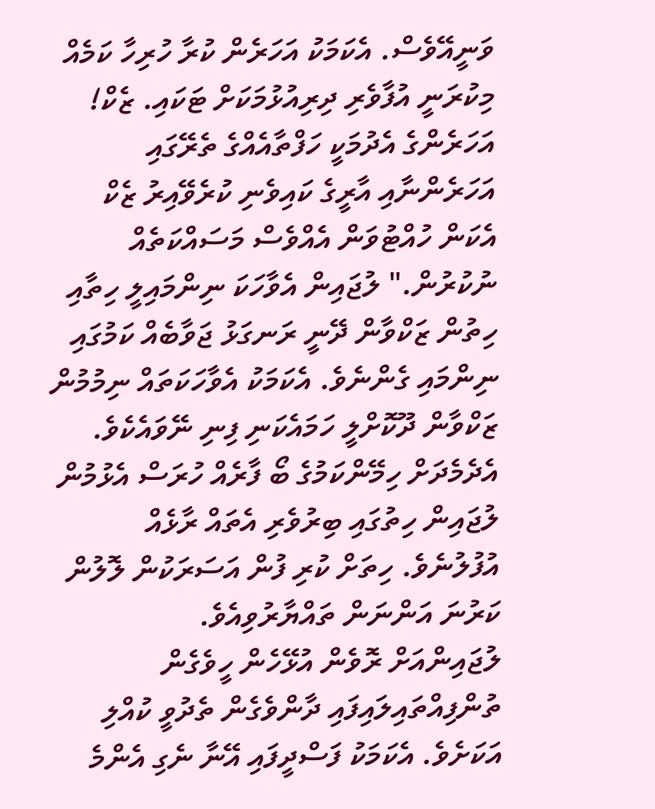ވަނީއޭވެސް. އެކަމަކު އަހަރެން ކުރާ ހުރިހާ ކަމެއް މިކުރަނީ އުފާވެރި ދިރިއުޅުމަކަށް ޓަކައި. ޒެކް! އަހަރެންގެ އެދުމަކީ ހަފްތާއެއްގެ ތެރޭގައި އަހަރެންނާއި އާރީގެ ކައިވެނި ކުރެވޭއިރު ޒެކް އެކަން ހުއްޓުވަން އެއްވެސް މަސައްކަތެއް ނުކުރުން." ލުޖައިން އެވާހަކަ ނިންމައިލީ ހިތާއި ހިތުން ޒަކްވާން ދޭނީ ރަނގަޅު ޖަވާބެއް ކަމުގައި ނިންމައި ގެންނެވެ. އެކަމަކު އެވާހަކަތައް ނިމުމުން ޒަކްވާން ދޫކޮށްލީ ހަމައެކަނި ފިނި ނޭވައެކެވެ. އެދެމެދަށް ހިމޭންކަމުގެ ބޯ ފާރެއް ހުރަސް އެޅުމުން ލުޖައިން ހިތުގައި ބިރުވެރި އެތައް ރާޅެއް އުފުލުނެވެ. ހިތަށް ކުރި ފުން އަސަރަކުން ލޮލުން ކަރުނަ އަންނަން ތައްޔާރުވިއެވެ.
ލުޖައިންއަށް ރޮވެން އުޅޭހެން ހީވެގެން ތުންފިއްތައިލައިފައި ދާންވެގެން ތެދުވީ ކުއްލި އަކަށެވެ. އެކަމަކު ފަސްދީފައި އޭނާ ނެގި އެންމެ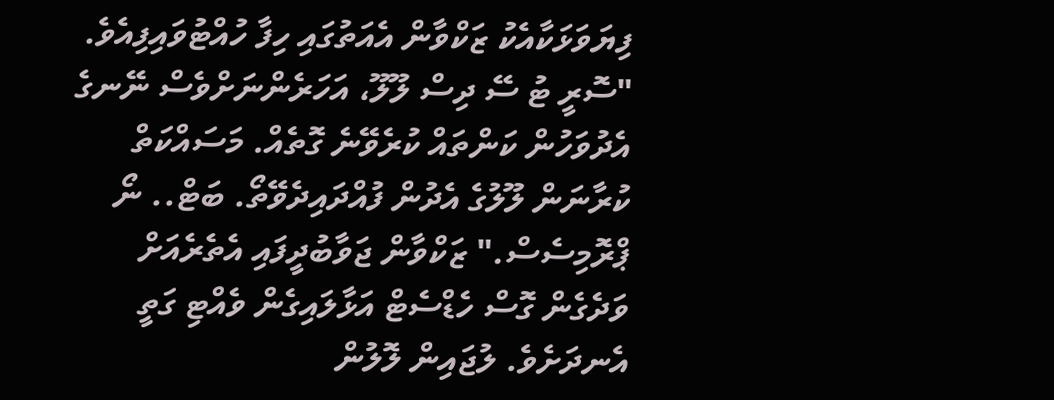ފިޔަވަޅަކާއެކު ޒަކްވާން އެއަތުގައި ހިފާ ހުއްޓުވައިފިއެވެ. "ސޮރީ ޓު ސޭ ދިސް ލޫލޫ، އަހަރެންނަށްވެސް ނޭނގެ އެދުވަހުން ކަންތައް ކުރެވޭނެ ގޮތެއް. މަސައްކަތް ކުރާނަން ލޫލުގެ އެދުން ފުއްދައިދެވޭތޯ. ބަޓް.. ނޯ ޕްރޮމިސެސް." ޒަކްވާން ޖަވާބުދީފައި އެތެރެއަށް ވަދެގެން ގޮސް ހެޑްސެޓް އަޅާލައިގެން ވެއްޓި ގަތީ އެނދަށެވެ. ލުޖައިން ލޮލުން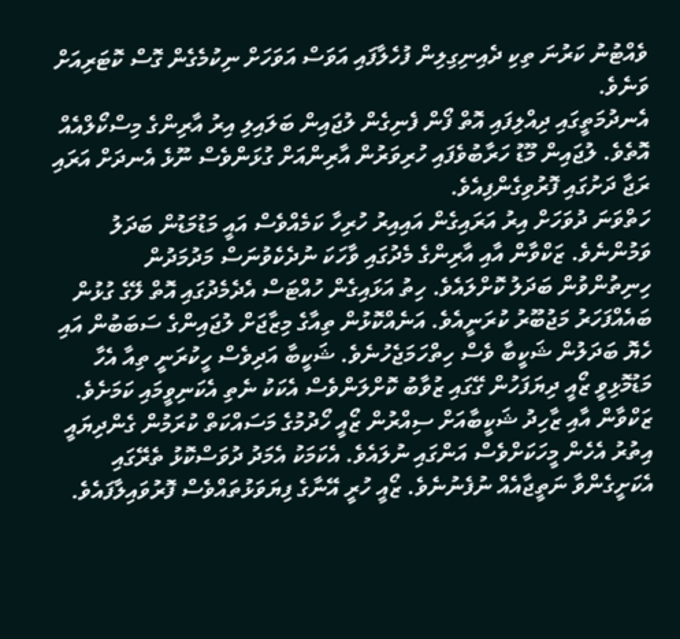ވެއްޓުނު ކަރުނަ ތިކި ދެއިނިގިލިން ފުހެލާފައި އަވަސް އަވަހަށް ނިކުމެގެން ގޮސް ކޮޓަރިއަށް ވަނެވެ.
އެނދުމަތީގައި ދިއްލިފައި އޮތް ފޯން ފެނިގެން ލުޖައިން ބަލައިލި އިރު އާރިންގެ މިސްކޯލްއެއް އޮތެވެ. ލުޖައިން މޫޑު ހަރާބުވެފައި ހުރިވަރުން އާރިންއަށް ގުޅަންވެސް ނޫޅެ އެނދަށް އަރައި ރަޖާ ދަށުގައި ފޮރުވިގެންފިއެވެ.
ހަތްވަނަ ދުވަހަށް އިރު އަރައިގެން އައިއިރު ހުރިހާ ކަމެއްވެސް އައީ މަޑުމަޑުން ބަދަލު ވަމުންނެވެ. ޒަކްވާން އާއި އާރިންގެ މެދުގައި ވާހަކަ ނުދެކެވުނަސް މަދުމަދުން ހިނިތުންވުން ބަދަލު ކޮށްލައެވެ. ހިތު އަޅައިގެން ހުއްޓަސް އެދެމެދުގައި އޮތް ލޭގެ ގުޅުން ބައެއްފަހަރު މަޖުބޫރު ކުރަނީއެވެ. އަނެއްކޮޅުން ތިއާގެ މިޒާޖަށް ލުޖައިންގެ ސަބަބުން އައި ހެޔޮ ބަދަލުން ޝަކީބާ ވެސް ހިތްހަމަޖެހުނެވެ. ޝަކީބާ އަދިވެސް ހީކުރަނީ ތިއާ އެހާ މަޑުމޮޅިވީ ޒޯއީ ދިޔަފަހުން ގޭގައި ޒުވާބު ކޮށްލަންވެސް އެކަކު ނެތި އެކަނިވީމައި ކަމަށެވެ. ޒަކްވާން އާއި ޒާހިދު ޝަކީބާއަށް ސިއްރުން ޒޯއީ ހޯދުމުގެ މަސައްކަތް ކުރަމުން ގެންދިޔައީ އިތުރު އެހެން މީހަކަށްވެސް އަންގައި ނުލައެވެ. އެކަމަކު އެމަދު ދުވަސްކޮޅު ތެރޭގައި އެކަށީގެންވާ ނަތީޖާއެއް ނުފެނުނެވެ. ޒޯއީ ހުރީ އޭނާގެ ފިޔަވަޅުތައްވެސް ފޮރުވައިލާފައެވެ.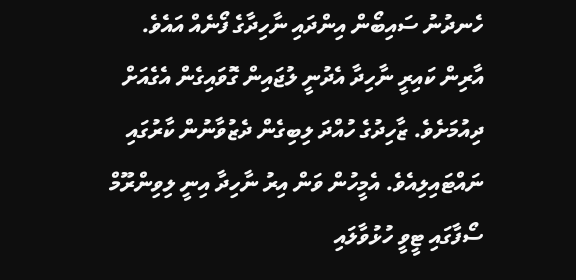ހެނދުނު ސައިބޯން އިންދައި ނާހިދާގެ ފޯނެއް އައެވެ. އާރިން ކައިރީ ނާހިދާ އެދުނީ ލުޖައިން ގޮވައިގެން އެގެއަށް ދިއުމަށެވެ. ޒާހިދުގެ ހުއްދަ ލިބިގެން ދެޒުވާނުން ކާރުގައި ނައްޓައިލިއެވެ. އެމީހުން ވަން އިރު ނާހިދާ އިނީ ލިވިންރޫމް ސޯފާގައި ޓީވީ ހުޅުވާލައި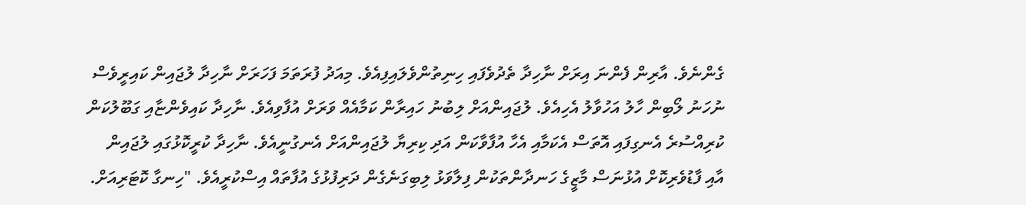ގެންނެވެ. އާރިން ފެންނަ އިރަށް ނާހިދާ ތެދުވެފައި ހިނިތުންވެލައިފިއެވެ. މިއަދު ފުރަތަމަ ފަހަރަށް ނާހިދާ ލުޖައިން ކައިރީވެސް ނުހަނު ލޯބިން ހާލު އަހުވާލު އެހިއެވެ. ލުޖައިންއަށް ލިބުނު ހައިރާން ކަމާއެއް ވަރަށް އުފާވިއެވެ. ނާހިދާ ކައިވެންޏާއި ގަބޫލުކަން ކުރިއްސުރެ އެނގިފައި އޮތަސް އެކަމާއި އެހާ އުފާވާކަން އަދި ކިރިޔާ ލުޖައިންއަށް އެނގުނީއެވެ. ނާހިދާ ކުރީކޮޅުގައި ލުޖައިން އާއި ފާޑުވެރިކޮށް އުޅުނަސް މާޒީގެ ހަނދާންތަކުން ފިލާވަޅު ލިބިގަނެގެން ދަރިފުޅުގެ އުފާތައް އިސްކުރީއެވެ. "ހިނގާ ކޮޓަރިއަށް.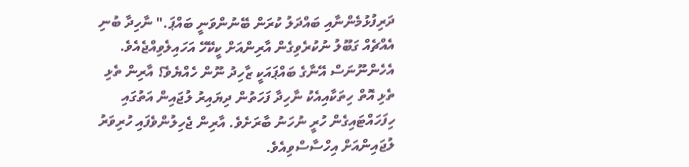ދަރިފުޅުމެންނާއި ބައްދަލު ކުރަން ބޭނުންވަނީ ބައްޕަ." ނާހިދާ ބުނި އެއްޗެއް ގަބޫލު ނުކުރެވިގެން އާރިންއަށް ކީކޭހޭ އަހައިލެވިއްޖެއެވެ. އެހެންނޫނަސް އޭނާގެ ބައްޕައަކީ ޒާހިދު ނޫން ހެއްޔެވެ؟ އާރިން ތެޅި ތެޅި އޮތް ހިތަކާއިއެކު ނާހިދާ ފަހަތުން ދިޔައިރު ލުޖައިން އަތުގައި ހިފަހައްޓައިގެން ހުރީ ނުހަނު ބާރަށެވެ. އާރިން ޖެހިލުންވެފައި ހުރިވަރު ލުޖައިންއަށް އިހްސާސްވިއެވެ.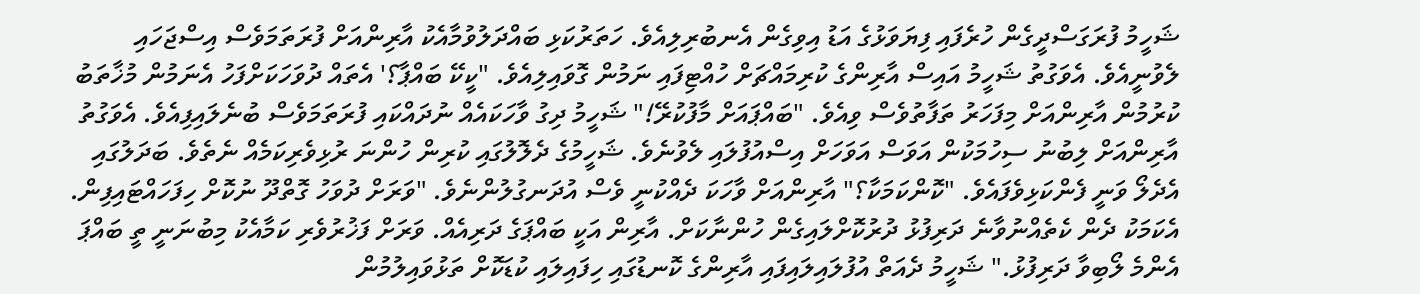ޝަހީމު ފުރަގަސްދީގެން ހުރެފައި ފިޔަވަޅުގެ އަޑު އިވިގެން އެނބުރިލިއެވެ. ހަތަރުކަޅި ބައްދަލުވުމާއެކު އާރިންއަށް ފުރަތަމަވެސް އިސްޖަހައި ލެވުނީއެވެ. އެވަގުތު ޝަހީމު އައިސް އާރިންގެ ކުރިމައްޗަށް ހުއްޓިފައި ނަމުން ގޮވައިލިއެވެ. "ކީކޭ ބައްޕާ؟' އެތައް ދުވަހަކަށްފަހު އެނަމުން މުޚާތަބު ކުރުމުން އާރިންއަށް މިފަހަރު ތަފާތުވެސް ވިއެވެ. "ބައްޕައަށް މާފުކުރޭ!" ޝަހީމު ދިގު ވާހަކައެއް ނުދައްކައި ފުރަތަމަވެސް ބުނެލައިފިއެވެ. އެވަގުތު އާރިންއަށް ލިބުނު ސިހުމަކުން އަވަސް އަވަހަށް އިސްއުފުލައި ލެވުނެވެ. ޝަހީމުގެ ދެލޮލުގައި ކުރިން ހުންނަ ރުޅިވެރިކަމެއް ނެތެވެ. ބަދަލުގައި އެދެލޯ ވަނީ ފެންކަޅިވެފައެވެ. "ކޮންކަމަކާ؟" އާރިންއަށް ވާހަކަ ދެއްކުނީ ވެސް އުދަނގުލުންނެވެ. "ވަރަށް ދުވަހު ގޮތްދޫ ނުކޮށް ހިފަހައްޓައިފިން. އެކަމަކު ދެން ކެތެއްނުވާނެ ދަރިފުޅު ދުރުކޮށްލައިގެން ހުންނާކަށް. އާރިން އަކީ ބައްޕަގެ ދަރިއެއް. ވަރަށް ފަޚުރުވެރި ކަމާއެކު މިބުނަނީ ތީ ބައްޕަ އެންމެ ލޯބިވާ ދަރިފުޅު." ޝަހީމު ދެއަތް އުފުލައިލައިފައި އާރިންގެ ކޮނޑުގައި ހިފައިލައި ކުޑަކޮށް ތަޅުވައިލުމުން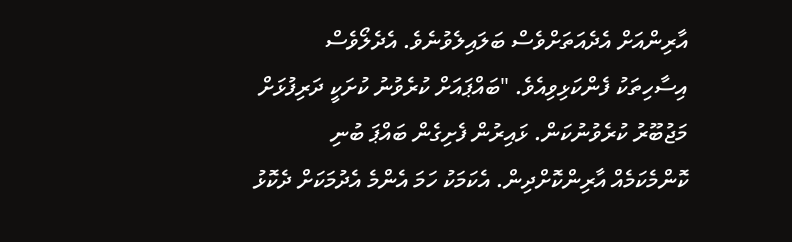އާރިންއަށް އެދެއަތަށްވެސް ބަލައިލެވުނެވެ. އެދެލޯވެސް އިސާހިތަކު ފެންކަޅިވިއެވެ. "ބައްޕައަށް ކުރެވުނު ކުށަކީ ދަރިފުޅަށް މަޖުބޫރު ކުރެވުނުކަން. ޅައިރުން ފެށިގެން ބައްޕަ ބުނި ކޮންމެކަމެއް އާރިންކޮށްދިން. އެކަމަކު ހަމަ އެންމެ އެދުމަކަށް ދެކޮޅު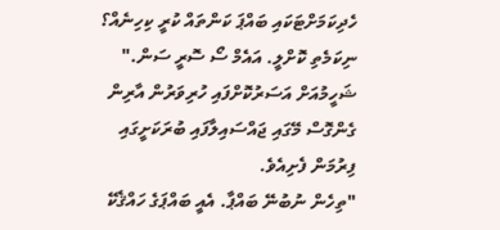ހެދިކަމަށްޓަކައި ބައްޕަ ކަންތައް ކުރީ ކިހިނެއް؟ ނިކަމެތި ކޮށްލީ. އައެމް ސޯ ސޮރީ ސަން." ޝަހީމުއަށް އަސަރުކޮށްފައި ހުރިވަރުން އާރިން ގެންގޮސް މޭގައި ޖައްސައިލާފައި ބުރަކަށީގައި ފިރުމަން ފެށިއެވެ.
"ތިހެން ނުބުނޭ ބައްޕާ. އެއީ ބައްޕަގެ ހައްޤެކޭ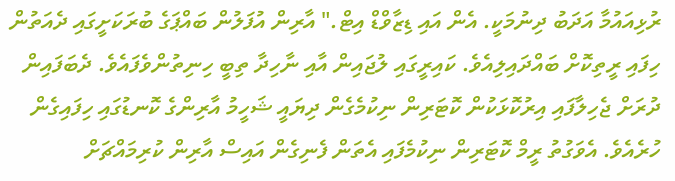ރުޅިއައުމާ އަދަބު ދިނުމަކީ. އެން އައި ޑިޒާވްޑް އިޓް." އާރިން އުފަލުން ބައްޕަގެ ބުރަކަށީގައި ދެއަތުން ހިފައި ރީތިކޮށް ބައްދައިލިއެވެ. ކައިރީގައި ލުޖައިން އާއި ނާހިދާ ތިބީ ހިނިތުންވެފައެވެ. ދެބަފައިން ދުރަށް ޖެހިލާފައި އިރުކޮޅަކުން ކޮޓަރިން ނިކުމެގެން ދިޔައީ ޝަހީމު އާރިންގެ ކޮނޑުގައި ހިފައިގެން ހުރެއެވެ. އެވަގުތު ރީމް ކޮޓަރިން ނިކުމެފައި އެތަން ފެނިގެން އައިސް އާރިން ކުރިމައްޗަށް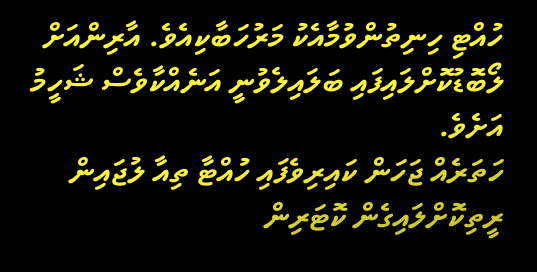ހުއްޓި ހިނިތުންވުމާއެކު މަރުހަބާކިއެވެ. އާރިންއަށް ލޯބޮޑުކޮށްލައިފައި ބަލައިލެވުނީ އަނެއްކާވެސް ޝަހީމު އަށެވެ.
ހަތަރެއް ޖަހަން ކައިރިވެފައި ހުއްޓާ ތިއާ ލުޖައިން ރީތިކޮށްލައިގެން ކޮޓަރިން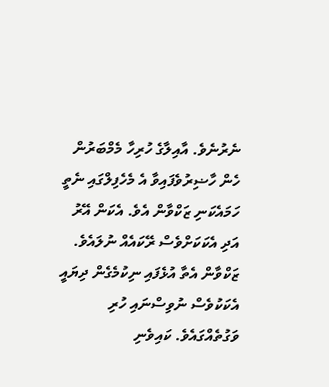ނެރުނެވެ. އާއިލާގެ ހުރިހާ މެމްބަރުން ހެން ހާޟިރުވެފައިވާ އެ މެހެފިލްގައި ނެތީ ހަމައެކަނި ޒަކްވާން އެވެ. އެކަން އޭރު އަދި އެކަކަށްވެސް ރޭކައެއް ނުލައެވެ. ޒަކްވާން އެތާ އުޅެފައި ނިކުމެގެން ދިޔައީ އެކަކުވެސް ނުވިސްނައި ހުރި ވަގުތެއްގައެވެ. ކައިވެނި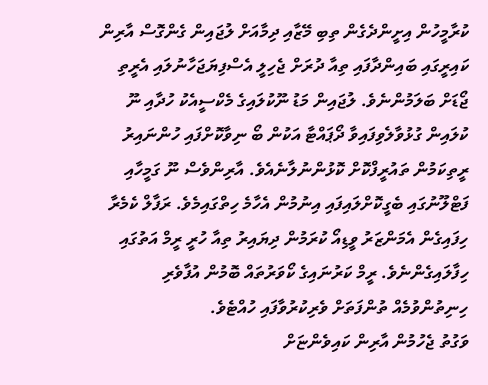ކުރާމީހުން އިށީންދެގެން ތިބި މޭޒާއި ދިމާއަށް ލުޖައިން ގެންގޮސް އާރިން ކައިރީގައި ބައިންދާފައި ތިއާ ދުރަށް ޖެހިލީ އެސްފިޔަޖަހާނުލައި އެރީތި ޖޯޑަށް ބަލަމުންނެވެ. ލުޖައިން މަޑު ނޫކުލައިގެ މެކްސީއެކު ހުދާއި ނޫ ކުލައިން ގުޅުވާލެވިފައިވާ ދޯޕައްޓާ އަކުން ބޯ ނިވާކޮށްފައި ހުންނައިރު ރީތިކަމުން ތައުރީފްކޮށް ކޮޅުންނުލާނެއެވެ. އާރިންވެސް ނޫ ގަމީހާއި ފަޓްލޫނުގައި ބެގީކޮށްލައިފައި އިނުމުން އެހާމެ ހިތްގައިމެވެ. ރަފާލް ކެމެރާ ހިފައިގެން އެމަންޒަރު ވީޑިއޯ ކުރަމުން ދިޔައިރު ތިއާ ހުރީ ރީމް އަތުގައި ހިފާލައިގެންނެވެ. ރީމް ކަރުނައިގެ ކޯވަރުތައް ބޮމުން އުފާވެރި ހިނިތުންވުމެއް ތުންފަތަށް ވެރިކުރުވާފައި ހުއްޓެވެ.
ވަގުތު ޖެހުމުން އާރިން ކައިވެންޏަށް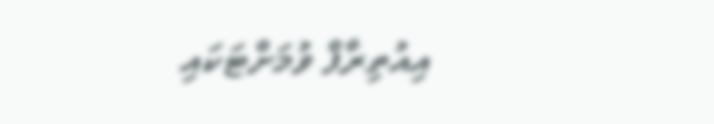އިއުތިރާފް ވުމަށްޓަކައި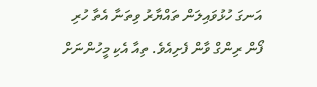އަނގަ ހުޅުވައިލަން ތައްޔާރު ވިތަނާ އެތާ ހުރި ފޯން ރިންގް ވާން ފެށިއެވެ. ތިއާ އެކި މީހުންނަށް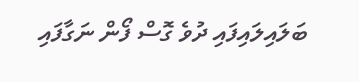ބަލައިލައިފައި ދުވެ ގޮސް ފޯން ނަގާފައި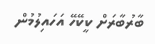ބާރުބާރަށް ކީކޭހޭ އަހައިލުމުން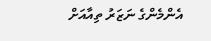އެންމެންގެ ނަޒަރު ތިއާއަށް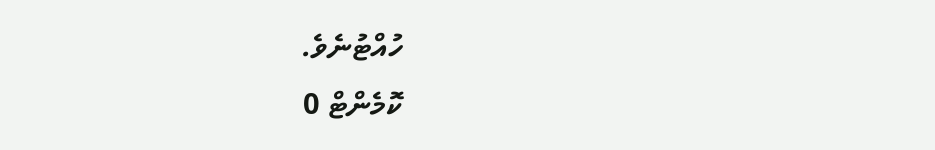ހުއްޓުނެވެ.
ކޮމެންޓް 0